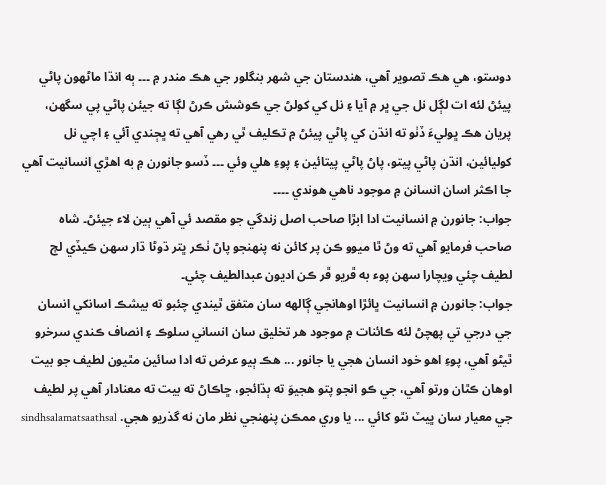دوستو، هي هڪ تصوير آهي، هندستان جي شهر بنگلور جي هڪ مندر ۾ ۔۔۔ ٻه انڌا ماڻهون پاڻي پيئڻ لئه ات لڳل نل جي ڀر ۾ آيا ۽ نل کي کولڻ جي ڪوشش ڪرڻ لڳا ته جيئن پاڻي پي سگهن، پريان هڪ ڀوليءَ ڏٺو ته انڌن کي پاڻي پيئڻ ۾ تڪليف ٿي رهي آهي ته ڀڄندي آئي ۽ اچي نل کوليائين، انڌن پاڻي پيتو، پاڻ پاڻي پيتائين ۽ پوءِ هلي وئي ۔۔۔ ڏسو جانورن ۾ به اهڙي انسانيت آهي جا اڪثر اسان انسانن ۾ موجود ناهي هوندي ۔۔۔۔
جواب: جانورن ۾ انسانيت ادا ابڙا صاحب اصل زندگي جو مقصد ئي آهي ٻين لاء جيئڻ۔ شاه صاحب فرمايو آهي ته وڻ ٿا ميوو ڪن پر کائن نه پنهنجو پاڻ ٺڪر ڀتر ڌوڻا ڌار سهن ڪيڏي لڄ لطيف چئي ويچارا سهن پوء به ڦريو ڦر ڪن اديون عبدالطيف چئي۔
جواب: جانورن ۾ انسانيت ڀائڙا اوهانجي ڳالهه سان متفق ٿيندي چئبو ته بيشڪ اسانکي انسان جي درجي تي پهچڻ لئه ڪائنات ۾ موجود هر تخليق سان انساني سلوڪ ۽ انصاف ڪندي سرخرو ٿيڻو آهي، پوءِ اهو خود انسان هجي يا جانور ... هڪ ٻيو عرض ته ادا سائين مٿيون لطيف جو بيت اوهان ڪٿان ورتو آهي، جي ڪو انجو پتو هجيوَ ته ٻڌائجو، ڇاڪاڻ ته بيت ته معنادار آهي پر لطيف جي معيار سان ڀيٽ نٿو کائي ... يا وري ممڪن پنهنجي نظر مان نه گذريو هجي. sindhsalamatsaathsal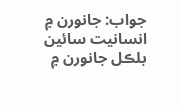جواب: جانورن ۾ انسانيت سائين بلڪل جانورن ۾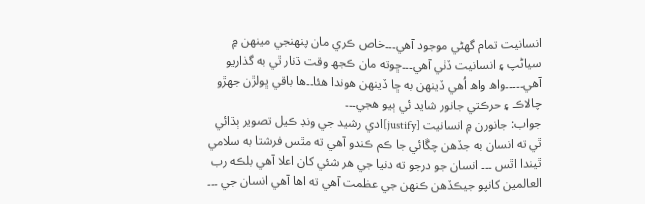انسانيت تمام گهڻي موجود آهي۔۔۔خاص ڪري مان پنهنجي مينهن ۾ سياڻپ ۽ انسانيت ڏٺي آهي۔۔۔ڇوته مان ڪجھ وقت ڌنار ٿي به گذاريو آهي۔۔۔۔۔واھ واھ اُهي ڏينهن به ڇا ڏينهن هوندا هئا۔۔ها باقي ڀولڙن جهڙو چالاڪ ۽ حرڪتي جانور شايد ئي ٻيو هجي۔۔۔
جواب: جانورن ۾ انسانيت [justify]ادي رشيد جي ونڊ ڪيل تصوير ٻڌائي ٿي ته انسان به جڏهن چڱائي جا ڪم ڪندو آهي ته مٿس فرشتا به سلامي ٿيندا اٿس ۔۔۔ انسان جو درجو ته دنيا جي هر شئي کان اعلا آهي بلڪه رب العالمين کانپو جيڪڏهن ڪنهن جي عظمت آهي ته اها آهي انسان جي ۔۔۔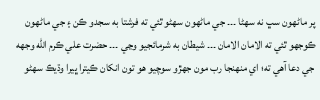پر ماڻهون سڀ نه سهڻا ۔۔۔ جي ماڻهون سهڻو ٿئي ته فرشتا به سجدو ڪن ۽ جي ماڻهون ڪوجهو ٿئي ته الامان الامان ۔۔۔ شيطان به شرمائجيو وڃي ۔۔۔ حضرت علي ڪرم الله وجهه جي دعا آهي ته؛ اي منهنجا رب مون جهڙو سوچيو هو تون انکان ڪيترا ڀيرا وڌيڪ سهڻو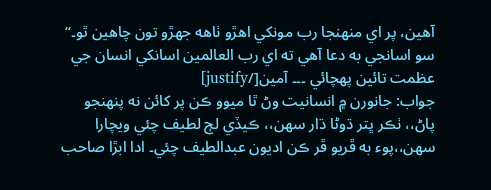آهين، پر اي منهنجا رب مونکي اهڙو ٺاهه جهڙو تون چاهين ٿو۔“ سو اسانجي به دعا آهي ته اي رب العالمين اسانکي انسان جي عظمت تائين پهچائي ۔۔۔ آمين[/justify]
جواب: جانورن ۾ انسانيت وڻ ٿا ميوو ڪن پر کائن نه پنهنجو پاڻ،، ٺڪر ڀتر ڌوڻا ڌار سهن،، ڪيڏي لڄ لطيف چئي ويچارا سهن،،پوء به ڦريو ڦر ڪن اديون عبدالطيف چئي۔ ادا ابڙا صاحب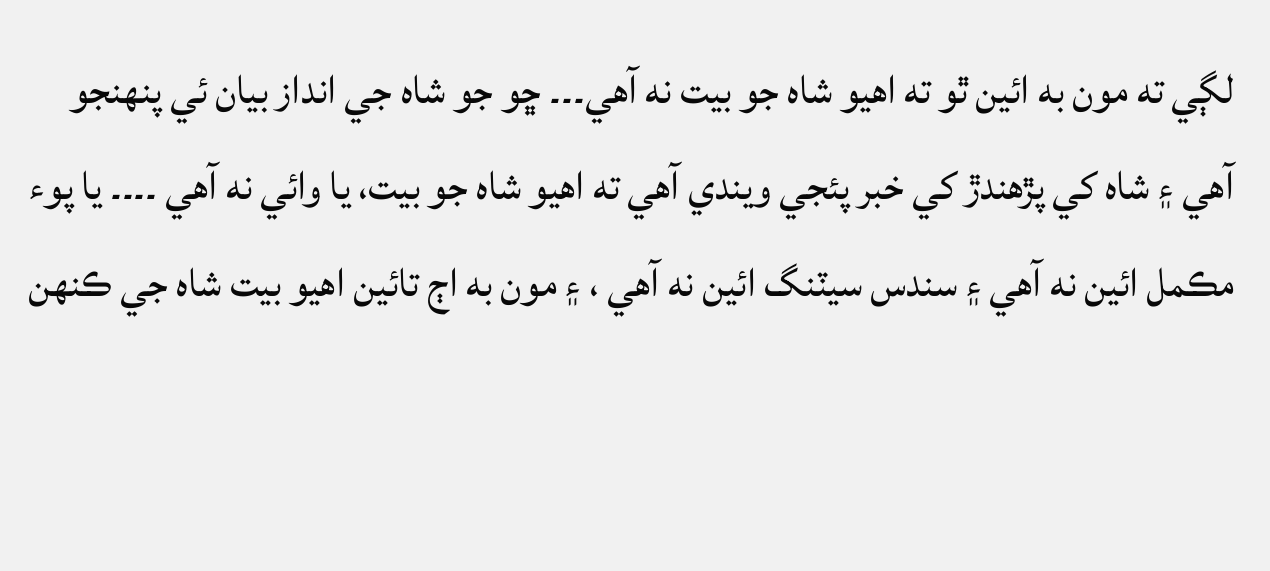لڳي ته مون به ائين ٿو ته اهيو شاه جو بيت نه آهي۔۔۔ ڇو جو شاه جي انداز بيان ئي پنهنجو آهي ۽ شاه کي پڙهندڙ کي خبر پئجي ويندي آهي ته اهيو شاه جو بيت، يا وائي نه آهي ۔۔۔۔ يا پوء مڪمل ائين نه آهي ۽ سندس سيٽنگ ائين نه آهي ، ۽ مون به اڄ تائين اهيو بيت شاه جي ڪنهن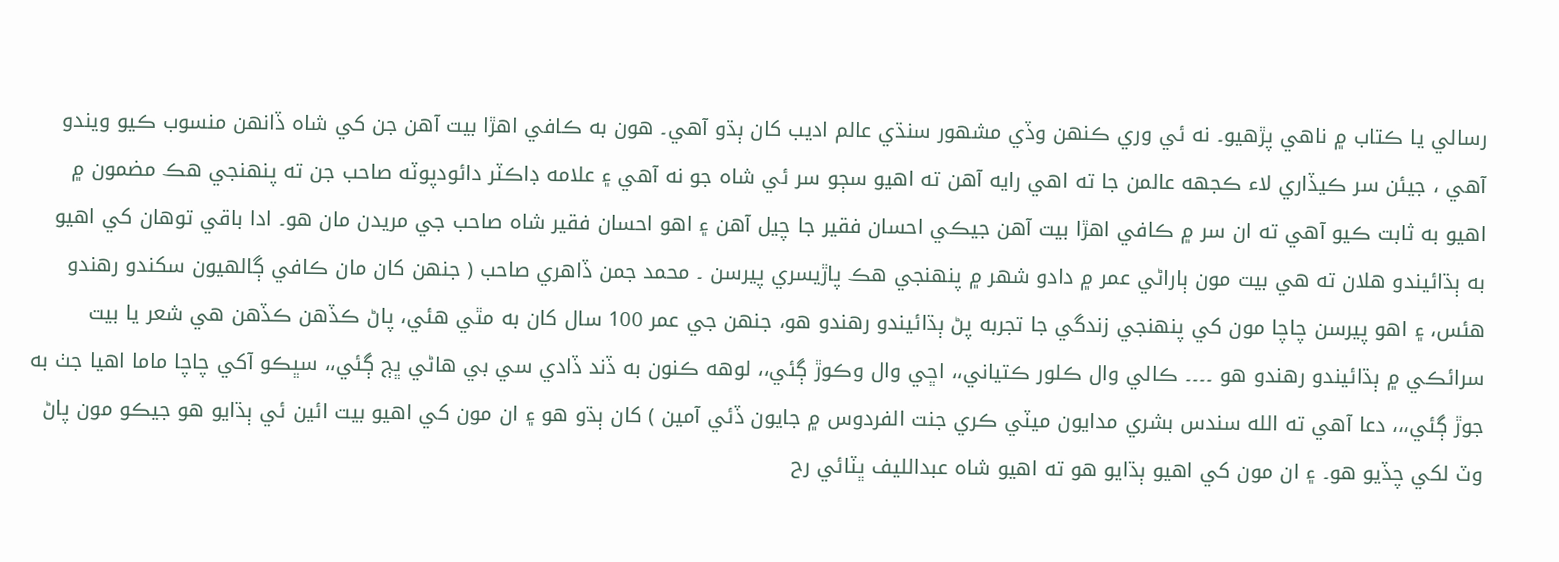رسالي يا ڪتاب ۾ ناهي پڙهيو۔ نه ئي وري ڪنهن وڏي مشهور سنڌي عالم اديب کان ٻڌو آهي۔ هون به ڪافي اهڙا بيت آهن جن کي شاه ڏانهن منسوب ڪيو ويندو آهي ، جيئن سر ڪيڏاري لاء ڪجهه عالمن جا ته اهي رايه آهن ته اهيو سڄو سر ئي شاه جو نه آهي ۽ علامه ڊاڪٽر دائودپوٽه صاحب جن ته پنهنجي هڪ مضمون ۾ اهيو به ثابت ڪيو آهي ته ان سر ۾ ڪافي اهڙا بيت آهن جيڪي احسان فقير جا چيل آهن ۽ اهو احسان فقير شاه صاحب جي مريدن مان هو۔ ادا باقي توهان کي اهيو به ٻڌائيندو هلان ته هي بيت مون ٻاراڻي عمر ۾ دادو شهر ۾ پنهنجي هڪ پاڙيسري پيرسن ۔ محمد جمن ڏاهري صاحب ( جنهن کان مان ڪافي ڳالهيون سکندو رهندو هئس، ۽ اهو پيرسن چاچا مون کي پنهنجي زندگي جا تجربه پڻ ٻڌائيندو رهندو هو، جنهن جي عمر 100 سال کان به مٿي هئي، پاڻ ڪڏهن ڪڏهن هي شعر يا بيت سرائڪي ۾ ٻڌائيندو رهندو هو ۔۔۔۔ ڪالي وال ڪلور ڪتياني،، اڇي وال وڪوڙ ڳئي،، لوهه ڪنون به ڏند ڏادي سي بي هاڻي ڀڄ ڳئي،، سڀڪو آکي چاچا ماما اهيا جٺ به جوڙ ڳئي،،، دعا آهي ته الله سندس بشري مدايون ميٽي ڪري جنت الفردوس ۾ جايون ڏئي آمين ) کان ٻڌو هو ۽ ان مون کي اهيو بيت ائين ئي ٻڌايو هو جيڪو مون پاڻ وٽ لکي چڏيو هو۔ ۽ ان مون کي اهيو ٻڌايو هو ته اهيو شاه عبدالليف ڀٽائي رح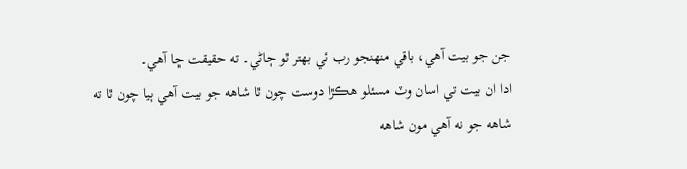جن جو بيت آهي، باقي منهنجو رب ئي بهتر ٿو ڄاڻي۔ ته حقيقت ڇا آهي۔
ادا ان بيت تي اسان وٽ مسئلو هڪڙا دوست چون ٿا شاهه جو بيت آهي ٻيا چون ٿا ته شاهه جو نه آهي مون شاهه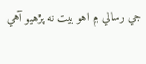جي رسالي ۾ اهو بيت نه پڙهيو آهي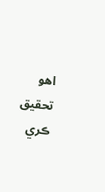اهو تحقيق ڪري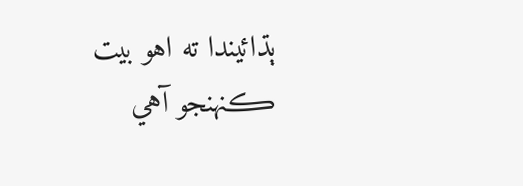ٻڌائيندا ته اهو بيت ڪنهنجو آهي